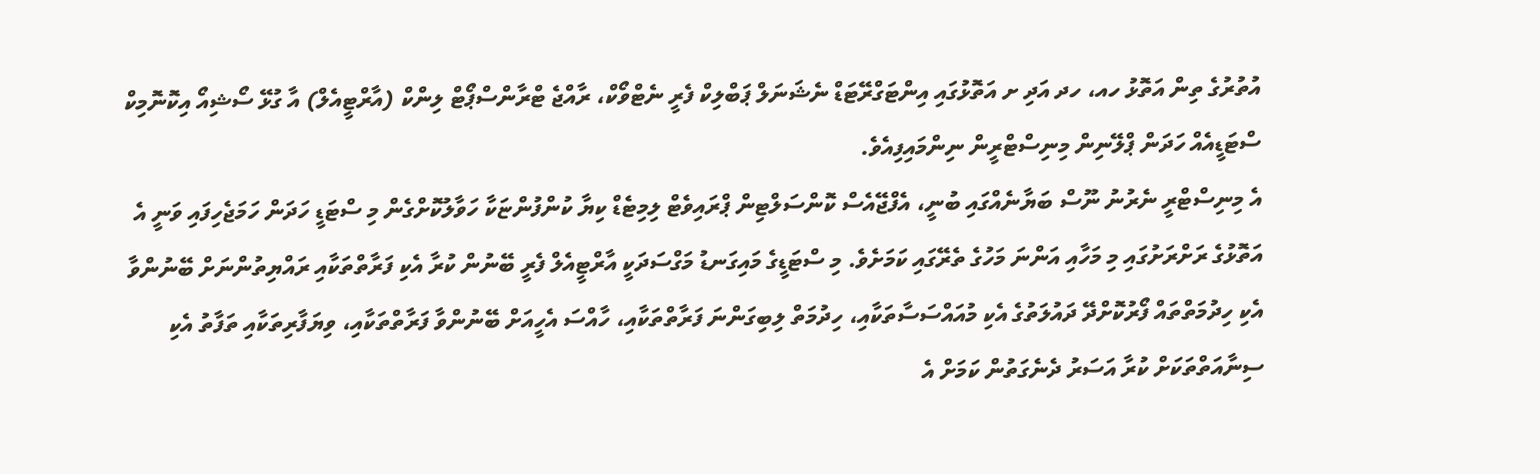އުތުރުގެ ތިން އަތޮޅު ހއ، ހދ އަދި ށ އަތޮޅުގައި އިންޓަގްރޭޓަޑް ނެޝަނަލް ޕަބްލިކް ފެރީ ނެޓްވޯކް، ރާއްޖެ ޓްރާންސްޕޯޓް ލިންކް (އާރްޓީއެލް) އާ ގުޅޭ ސޯޝިއޯ އިކޮނޮމިކް ސްޓަޑީއެއް ހަދަން ޕްލޭނިން މިނިސްޓްރީން ނިންމައިފިއެވެ.
އެ މިނިސްޓްރީ ނެރުނު ނޫސް ބަޔާނެއްގައި ބުނީ، އެފްޖޭއެސް ކޮންސަލްޓިން ޕްރައިވެޓް ލިމިޓެޑް ކިޔާ ކުންފުންޏަކާ ހަވާލުކޮށްގެން މި ސްޓަޑީ ހަދަން ހަމަޖެހިފައި ވަނީ އެ އަތޮޅުގެ ރަށްރަށުގައި މި މަހާއި އަންނަ މަހުގެ ތެރޭގައި ކަމަށެވެ. މި ސްޓަޑީގެ މައިގަނޑު މަގްސަދަކީ އާރްޓީއެލް ފެރީ ބޭނުން ކުރާ އެކި ފަރާތްތަކާއި ރައްޔިތުންނަށް ބޭނުންވާ އެކި ހިދުމަތްތައް ފޯރުކޮށްދޭ ދައުލަތުގެ އެކި މުއައްސަސާތަކާއި، ހިދުމަތް ލިބިގަންނަ ފަރާތްތަކާއި، ހާއްސަ އެހީއަށް ބޭނުންވާ ފަރާތްތަކާއި، ވިޔަފާރިތަކާއި ތަފާތު އެކި ސިނާއަތްތަކަށް ކުރާ އަސަރު ދެނެގަތުން ކަމަށް އެ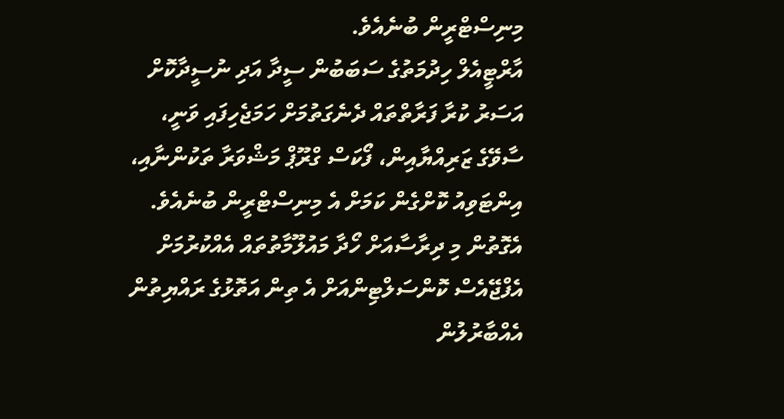މިނިސްޓްރީން ބުނެއެވެ.
އާރްޓީއެލް ހިދުމަތުގެ ސަބަބުން ސީދާ އަދި ނުސީދާކޮށް އަސަރު ކުރާ ފަރާތްތައް ދެނެގަތުމަށް ހަމަޖެހިފައި ވަނީ، ސާވޭގެ ޒަރިއްޔާއިން، ފޯކަސް ގްރޫޕް މަޝްވަރާ ތަކުންނާއި، އިންޓަވިއު ކޮށްގެން ކަމަށް އެ މިނިސްޓްރީން ބުނެއެވެ. އެގޮތުން މި ދިރާސާއަށް ހޯދާ މައުލޫމާތުތައް އެއްކުރުމަށް އެފްޖޭއެސް ކޮންސަލްޓިންއަށް އެ ތިން އަތޮޅުގެ ރައްޔިތުން އެއްބާރުލުން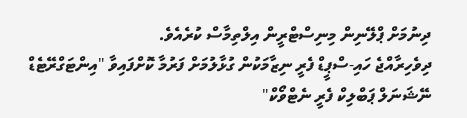ދިނުމަށް ޕްލޭނިން މިނިސްޓްރީން އިލްތިމާސް ކުރެއެވެ.
ދިވެހިރާއްޖެ ހައި-ސްޕީޑް ފެރީ ނިޒާމަކުން ގުޅާލުމަށް ފަރުމާ ކޮށްފައިވާ "އިންޓަގްރޭޓެޑް ނޭޝަނަލް ޕަބްލިކް ފެރީ ނެޓްވޯކް"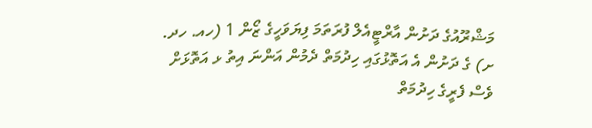މަޝްރޫއުގެ ދަށުން އާރްޓީއެލް ފުރަތަމަ ފިޔަވަހީގެ ޒޯން 1 (ހއ. ހދ. ށ) ގެ ދަށުން އެ އަތޮޅުގައި ހިދުމަތް ދެމުން އަންނަ އިތު ޅ އަތޮޅަށް ވެސް ފެރީގެ ހިދުމަތް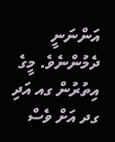އަންނަނީ ދެމުންނެވެ. މީގެ އިތުރުން ގއ އަދި ގދ އަށް ވެސް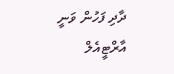ދާދި ފަހުން ވަނީ އާރްޓީއެލް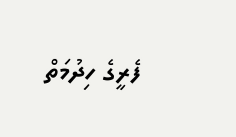ފެރީގެ ހިދުމަތް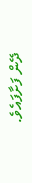ދޭން ފަށާފައެވެ.